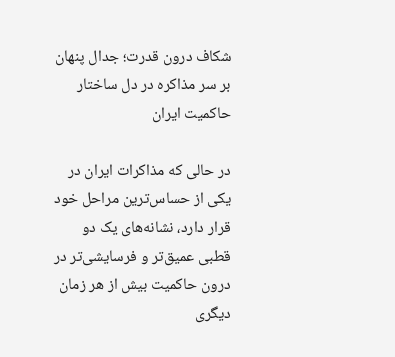شکاف درون قدرت؛ جدال پنهان بر سر مذاکره در دل ساختار حاکمیت ایران

در حالی که مذاکرات ایران در یکی از حساس‌ترین مراحل خود قرار دارد، نشانه‌های یک دو قطبی عمیق‌تر و فرسایشی‌تر در درون حاکمیت بیش از هر زمان دیگری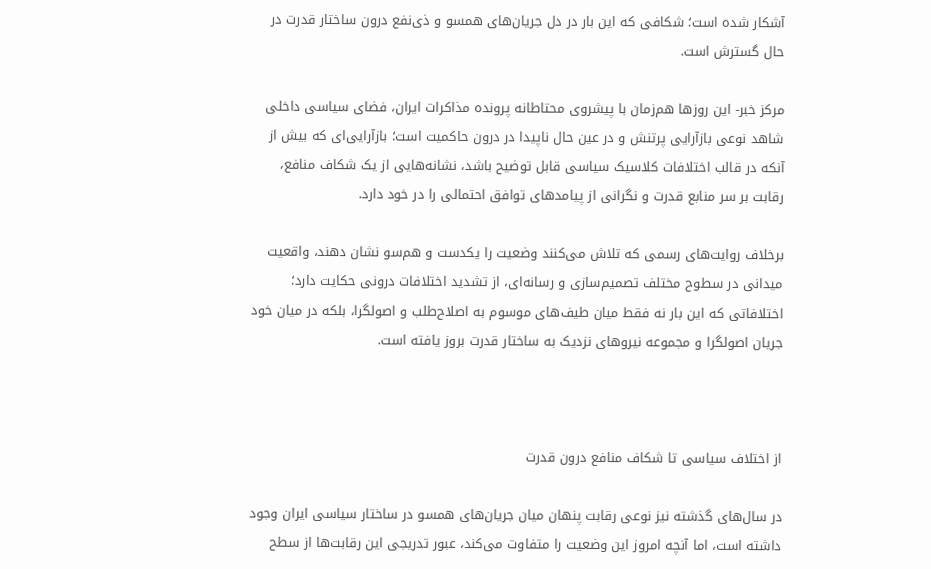آشکار شده است؛ شکافی که این بار در دل جریان‌های همسو و ذی‌نفع درون ساختار قدرت در حال گسترش است.

مرکز خبر- این روزها هم‌زمان با پیشروی محتاطانه پرونده مذاکرات ایران، فضای سیاسی داخلی شاهد نوعی بازآرایی پرتنش و در عین حال ناپیدا در درون حاکمیت است؛ بازآرایی‌ای که بیش از آنکه در قالب اختلافات کلاسیک سیاسی قابل توضیح باشد، نشانه‌هایی از یک شکاف منافع، رقابت بر سر منابع قدرت و نگرانی از پیامدهای توافق احتمالی را در خود دارد.

برخلاف روایت‌های رسمی که تلاش می‌کنند وضعیت را یکدست و هم‌سو نشان دهند، واقعیت میدانی در سطوح مختلف تصمیم‌سازی و رسانه‌ای، از تشدید اختلافات درونی حکایت دارد؛ اختلافاتی که این بار نه فقط میان طیف‌های موسوم به اصلاح‌طلب و اصولگرا، بلکه در میان خود جریان اصولگرا و مجموعه نیروهای نزدیک به ساختار قدرت بروز یافته است.



از اختلاف سیاسی تا شکاف منافع درون قدرت

در سال‌های گذشته نیز نوعی رقابت پنهان میان جریان‌های همسو در ساختار سیاسی ایران وجود داشته است، اما آنچه امروز این وضعیت را متفاوت می‌کند، عبور تدریجی این رقابت‌ها از سطح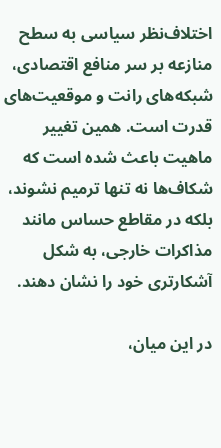اختلاف‌نظر سیاسی به سطح منازعه بر سر منافع اقتصادی، شبکه‌های رانت و موقعیت‌های قدرت است. همین تغییر ماهیت باعث شده است که شکاف‌ها نه تنها ترمیم نشوند، بلکه در مقاطع حساس مانند مذاکرات خارجی، به شکل آشکارتری خود را نشان دهند.

در این میان،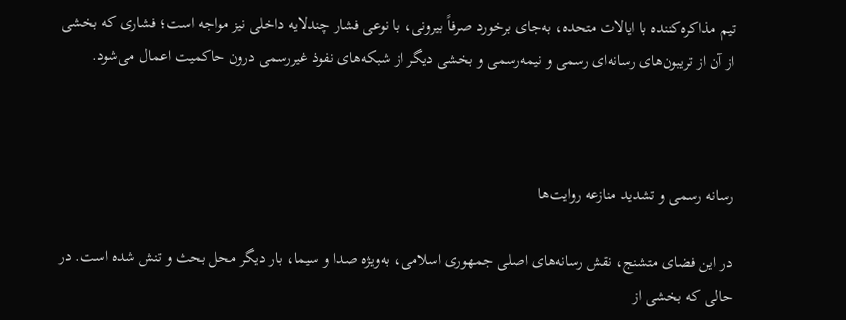تیم مذاکره‌کننده با ایالات متحده، به‌جای برخورد صرفاً بیرونی، با نوعی فشار چندلایه داخلی نیز مواجه است؛ فشاری که بخشی از آن از تریبون‌های رسانه‌ای رسمی و نیمه‌رسمی و بخشی دیگر از شبکه‌های نفوذ غیررسمی درون حاکمیت اعمال می‌شود.



رسانه رسمی و تشدید منازعه روایت‌ها

در این فضای متشنج، نقش رسانه‌های اصلی جمهوری اسلامی، به‌ویژه صدا و سیما، بار دیگر محل بحث و تنش شده است. در حالی که بخشی از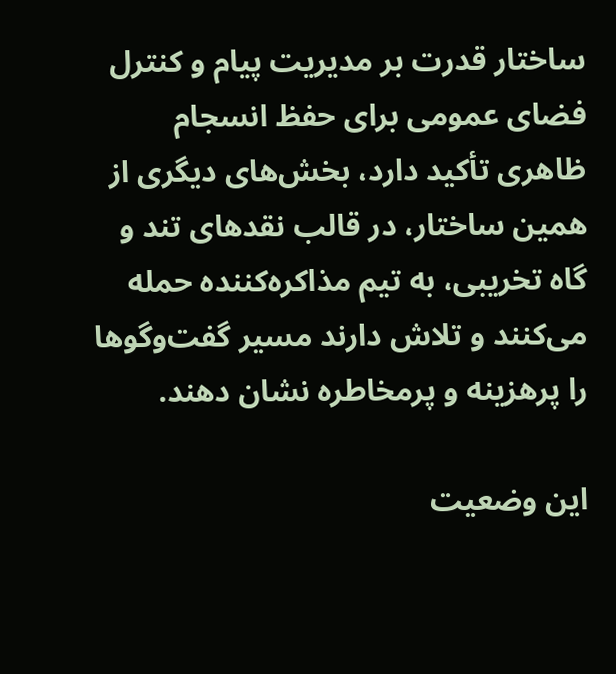ساختار قدرت بر مدیریت پیام و کنترل فضای عمومی برای حفظ انسجام ظاهری تأکید دارد، بخش‌های دیگری از همین ساختار، در قالب نقدهای تند و گاه تخریبی، به تیم مذاکره‌کننده حمله می‌کنند و تلاش دارند مسیر گفت‌وگوها را پرهزینه و پرمخاطره نشان دهند.

این وضعیت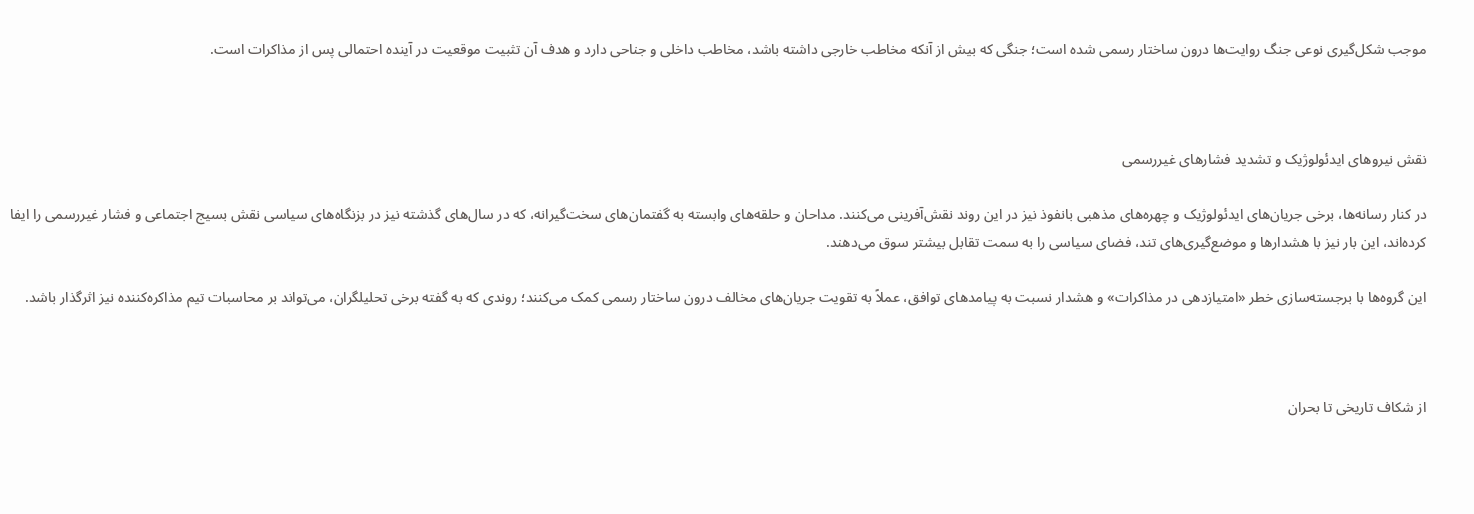موجب شکل‌گیری نوعی جنگ روایت‌ها درون ساختار رسمی شده است؛ جنگی که بیش از آنکه مخاطب خارجی داشته باشد، مخاطب داخلی و جناحی دارد و هدف آن تثبیت موقعیت در آینده احتمالی پس از مذاکرات است.



نقش نیروهای ایدئولوژیک و تشدید فشارهای غیررسمی

در کنار رسانه‌ها، برخی جریان‌های ایدئولوژیک و چهره‌های مذهبی بانفوذ نیز در این روند نقش‌آفرینی می‌کنند. مداحان و حلقه‌های وابسته به گفتمان‌های سخت‌گیرانه، که در سال‌های گذشته نیز در بزنگاه‌های سیاسی نقش بسیج اجتماعی و فشار غیررسمی را ایفا کرده‌اند، این بار نیز با هشدارها و موضع‌گیری‌های تند، فضای سیاسی را به سمت تقابل بیشتر سوق می‌دهند.

این گروه‌ها با برجسته‌سازی خطر «امتیازدهی در مذاکرات» و هشدار نسبت به پیامدهای توافق، عملاً به تقویت جریان‌های مخالف درون ساختار رسمی کمک می‌کنند؛ روندی که به گفته برخی تحلیلگران، می‌تواند بر محاسبات تیم مذاکره‌کننده نیز اثرگذار باشد.



از شکاف تاریخی تا بحران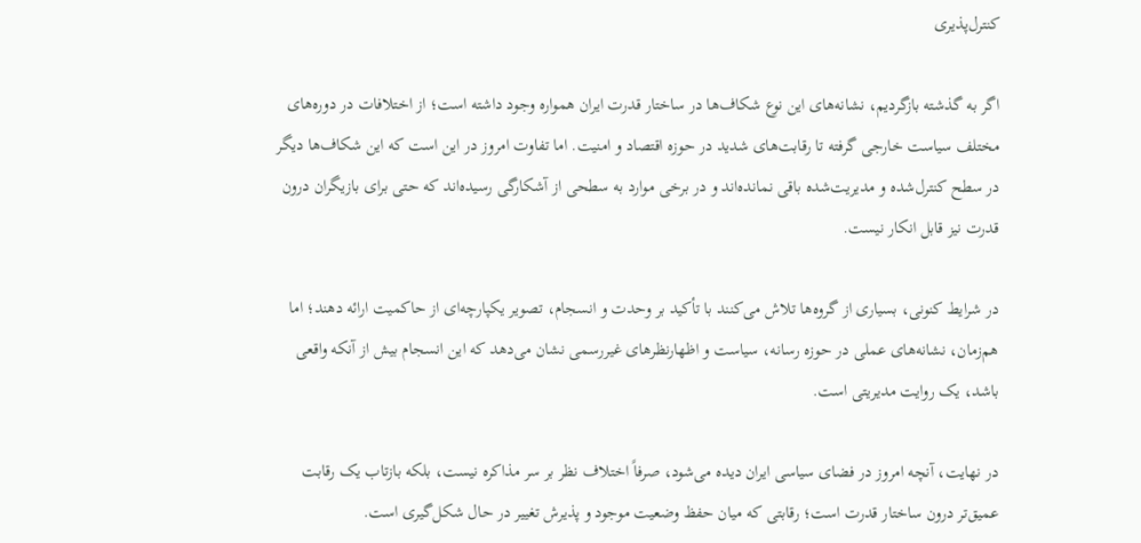کنترل‌پذیری

اگر به گذشته بازگردیم، نشانه‌های این نوع شکاف‌ها در ساختار قدرت ایران همواره وجود داشته است؛ از اختلافات در دوره‌های مختلف سیاست خارجی گرفته تا رقابت‌های شدید در حوزه اقتصاد و امنیت. اما تفاوت امروز در این است که این شکاف‌ها دیگر در سطح کنترل‌شده و مدیریت‌شده باقی نمانده‌اند و در برخی موارد به سطحی از آشکارگی رسیده‌اند که حتی برای بازیگران درون قدرت نیز قابل انکار نیست.

در شرایط کنونی، بسیاری از گروه‌ها تلاش می‌کنند با تأکید بر وحدت و انسجام، تصویر یکپارچه‌ای از حاکمیت ارائه دهند؛ اما هم‌زمان، نشانه‌های عملی در حوزه رسانه، سیاست و اظهارنظرهای غیررسمی نشان می‌دهد که این انسجام بیش از آنکه واقعی باشد، یک روایت مدیریتی است.

در نهایت، آنچه امروز در فضای سیاسی ایران دیده می‌شود، صرفاً اختلاف نظر بر سر مذاکره نیست، بلکه بازتاب یک رقابت عمیق‌تر درون ساختار قدرت است؛ رقابتی که میان حفظ وضعیت موجود و پذیرش تغییر در حال شکل‌گیری است.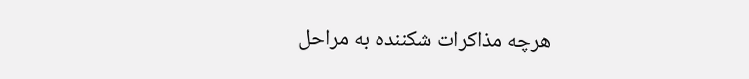هرچه مذاکرات شکننده به مراحل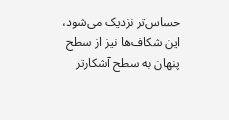حساس‌تر نزدیک می‌شود، این شکاف‌ها نیز از سطح پنهان به سطح آشکارتر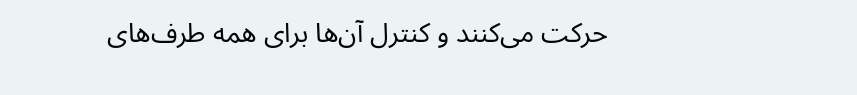حرکت می‌کنند و کنترل آن‌ها برای همه طرف‌های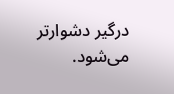درگیر دشوارتر می‌شود.